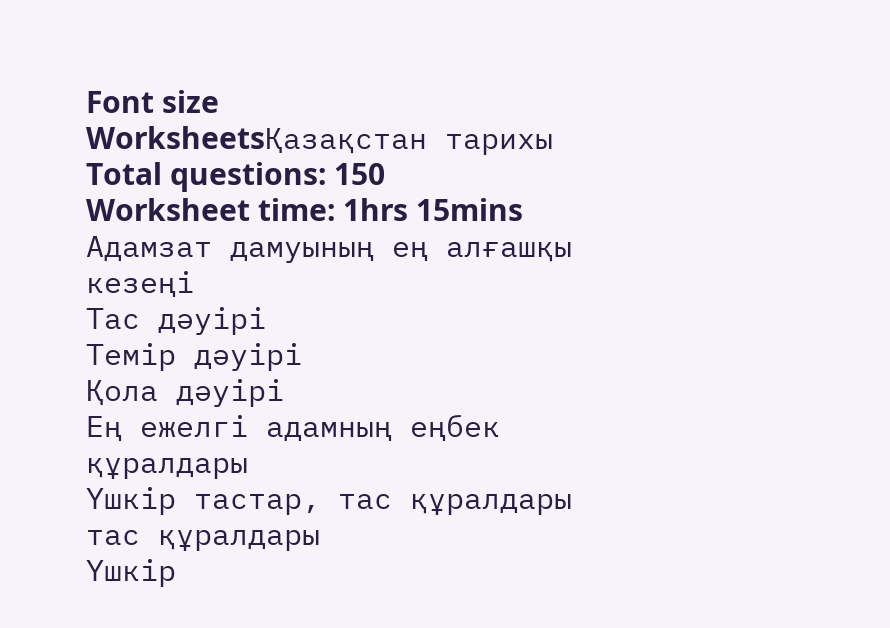Font size
WorksheetsҚазақстан тарихы
Total questions: 150
Worksheet time: 1hrs 15mins
Адамзат дамуының ең алғашқы кезеңі
Тас дәуірі
Темір дәуірі
Қола дәуірі
Ең ежелгі адамның еңбек құралдары
Үшкір тастар, тас құралдары
тас құралдары
Үшкір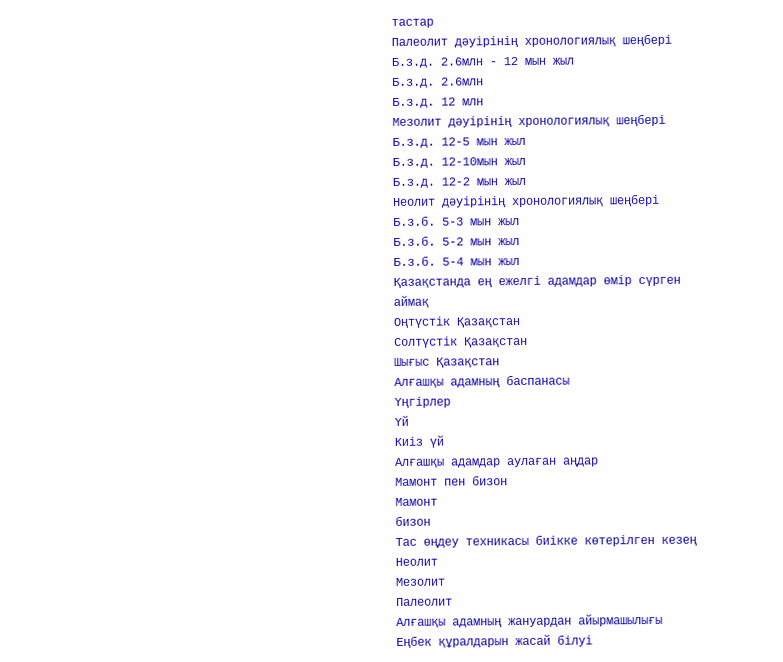тастар
Палеолит дәуірінің хронологиялық шеңбері
Б.з.д. 2.6млн - 12 мын жыл
Б.з.д. 2.6млн
Б.з.д. 12 млн
Мезолит дәуірінің хронологиялық шеңбері
Б.з.д. 12-5 мын жыл
Б.з.д. 12-10мын жыл
Б.з.д. 12-2 мын жыл
Неолит дәуірінің хронологиялық шеңбері
Б.з.б. 5-3 мын жыл
Б.з.б. 5-2 мын жыл
Б.з.б. 5-4 мын жыл
Қазақстанда ең ежелгі адамдар өмір сүрген аймақ
Оңтүстік Қазақстан
Солтүстік Қазақстан
Шығыс Қазақстан
Алғашқы адамның баспанасы
Үңгірлер
Үй
Киіз үй
Алғашқы адамдар аулаған аңдар
Мамонт пен бизон
Мамонт
бизон
Тас өңдеу техникасы биікке көтерілген кезең
Неолит
Мезолит
Палеолит
Алғашқы адамның жануардан айырмашылығы
Еңбек құралдарын жасай білуі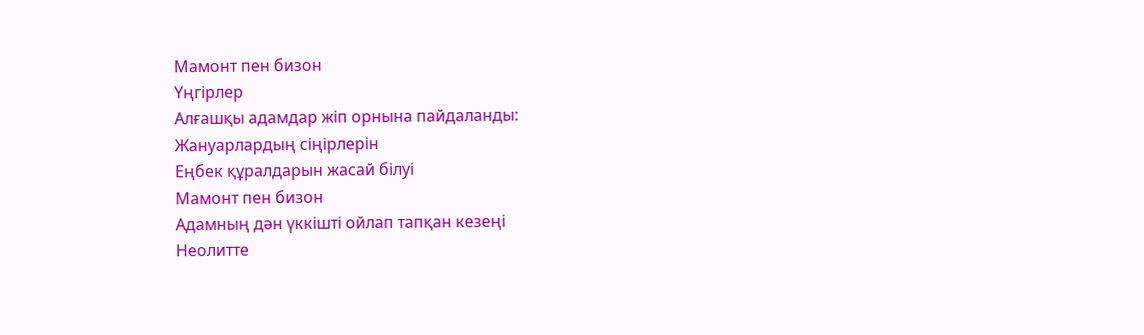Мамонт пен бизон
Үңгірлер
Алғашқы адамдар жіп орнына пайдаланды:
Жануарлардың сіңірлерін
Еңбек құралдарын жасай білуі
Мамонт пен бизон
Адамның дән үккішті ойлап тапқан кезеңі
Неолитте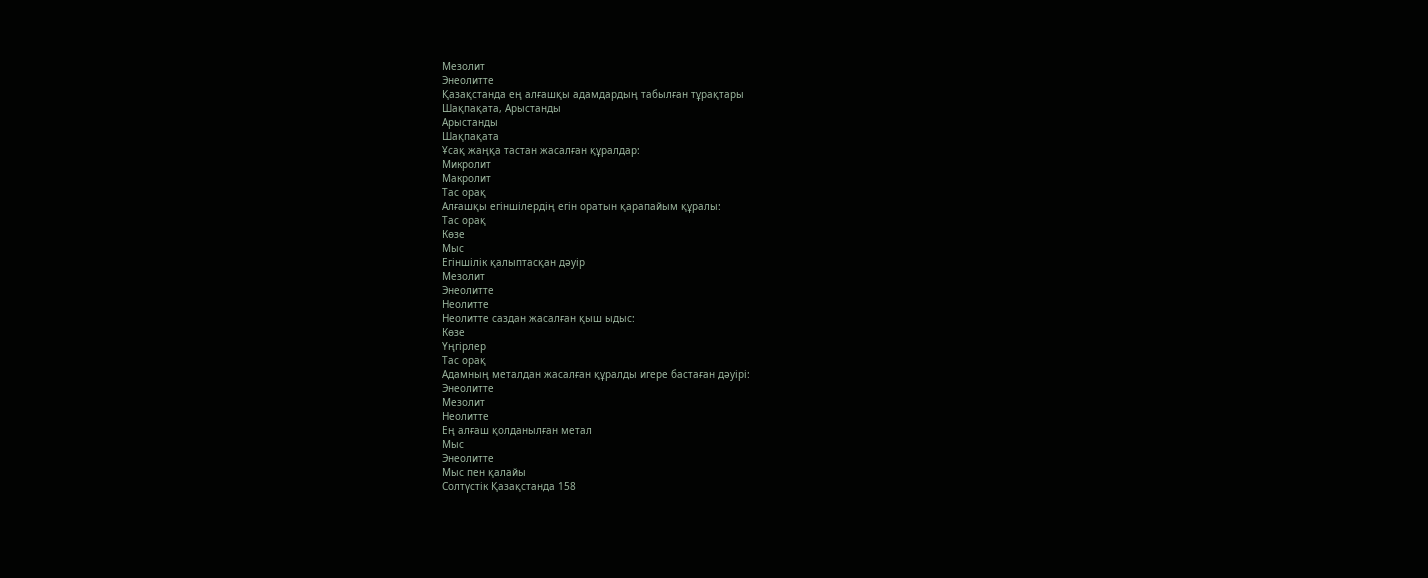Мезолит
Энеолитте
Қазақстанда ең алғашқы адамдардың табылған тұрақтары
Шақпақата, Арыстанды
Арыстанды
Шақпақата
Ұсақ жаңқа тастан жасалған құралдар:
Микролит
Макролит
Тас орақ
Алғашқы егіншілердің егін оратын қарапайым құралы:
Тас орақ
Көзе
Мыс
Егіншілік қалыптасқан дәуір
Мезолит
Энеолитте
Неолитте
Неолитте саздан жасалған қыш ыдыс:
Көзе
Үңгірлер
Тас орақ
Адамның металдан жасалған құралды игере бастаған дәуірі:
Энеолитте
Мезолит
Неолитте
Ең алғаш қолданылған метал
Мыс
Энеолитте
Мыс пен қалайы
Солтүстік Қазақстанда 158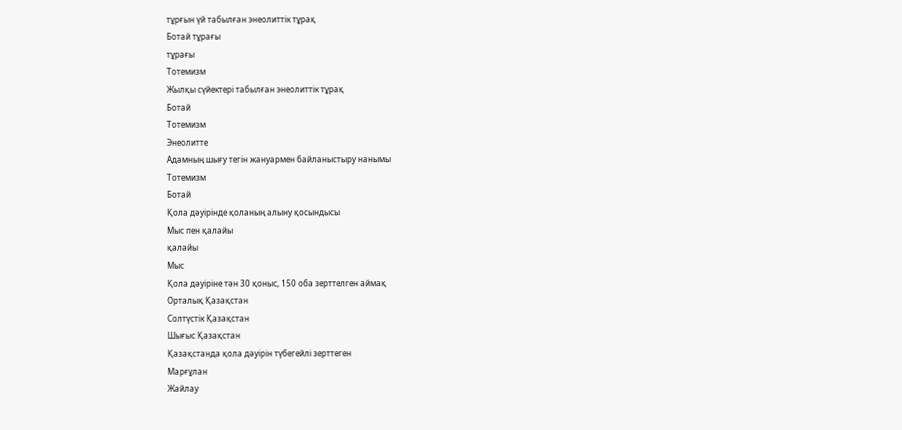тұрғын үй табылған энеолиттік тұрақ
Ботай тұрағы
тұрағы
Тотемизм
Жылқы сүйектері табылған энеолиттік тұрақ
Ботай
Тотемизм
Энеолитте
Адамның шығу тегін жануармен байланыстыру нанымы
Тотемизм
Ботай
Қола дәуірінде қоланың алыну қосындысы
Мыс пен қалайы
қалайы
Мыс
Қола дәуіріне тән 30 қоныс, 150 оба зерттелген аймақ
Орталық Қазақстан
Солтүстік Қазақстан
Шығыс Қазақстан
Қазақстанда қола дәуірін түбегейлі зерттеген
Марғұлан
Жайлау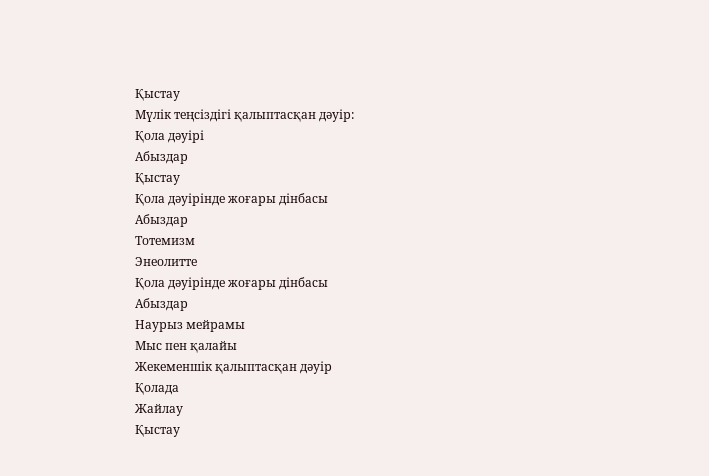Қыстау
Мүлік теңсіздігі қалыптасқан дәуір:
Қола дәуірі
Абыздар
Қыстау
Қола дәуірінде жоғары дінбасы
Абыздар
Тотемизм
Энеолитте
Қола дәуірінде жоғары дінбасы
Абыздар
Наурыз мейрамы
Мыс пен қалайы
Жекеменшік қалыптасқан дәуір
Қолада
Жайлау
Қыстау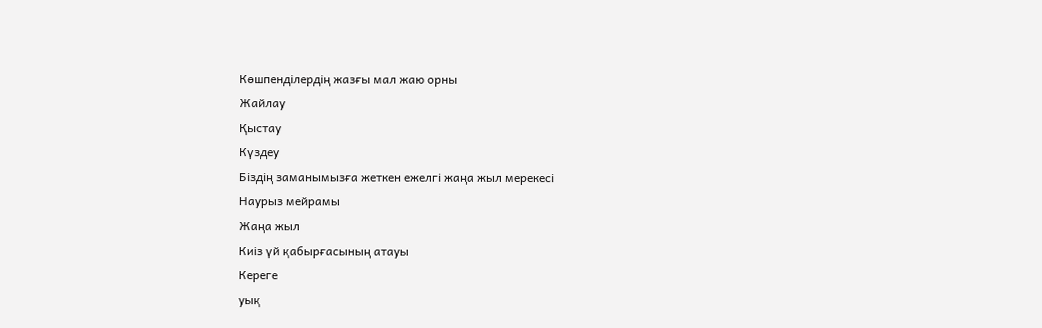Көшпенділердің жазғы мал жаю орны
Жайлау
Қыстау
Күздеу
Біздің заманымызға жеткен ежелгі жаңа жыл мерекесі
Наурыз мейрамы
Жаңа жыл
Киіз үй қабырғасының атауы
Кереге
уық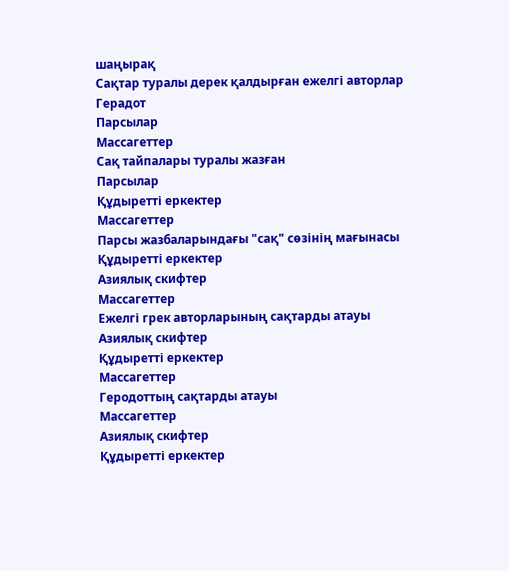шаңырақ
Сақтар туралы дерек қалдырған ежелгі авторлар
Герадот
Парсылар
Массагеттер
Сақ тайпалары туралы жазған
Парсылар
Құдыретті еркектер
Массагеттер
Парсы жазбаларындағы "сақ" сөзінің мағынасы
Құдыретті еркектер
Азиялық скифтер
Массагеттер
Ежелгі грек авторларының сақтарды атауы
Азиялық скифтер
Құдыретті еркектер
Массагеттер
Геродоттың сақтарды атауы
Массагеттер
Азиялық скифтер
Құдыретті еркектер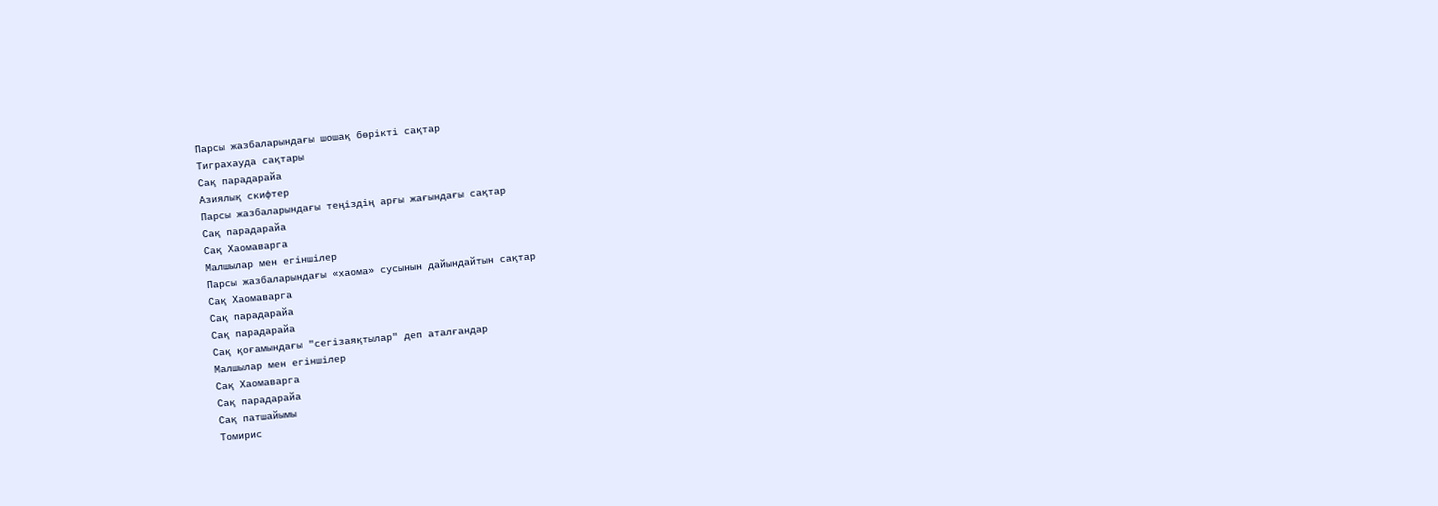Парсы жазбаларындағы шошақ бөрікті сақтар
Тиграхауда сақтары
Сақ парадарайа
Азиялық скифтер
Парсы жазбаларындағы теңіздің арғы жағындағы сақтар
Сақ парадарайа
Сақ Хаомаварга
Малшылар мен егіншілер
Парсы жазбаларындағы «хаома» сусынын дайындайтын сақтар
Сақ Хаомаварга
Сақ парадарайа
Сақ парадарайа
Сақ қоғамындағы "сегізаяқтылар" деп аталғандар
Малшылар мен егіншілер
Сақ Хаомаварга
Сақ парадарайа
Сақ патшайымы
Томирис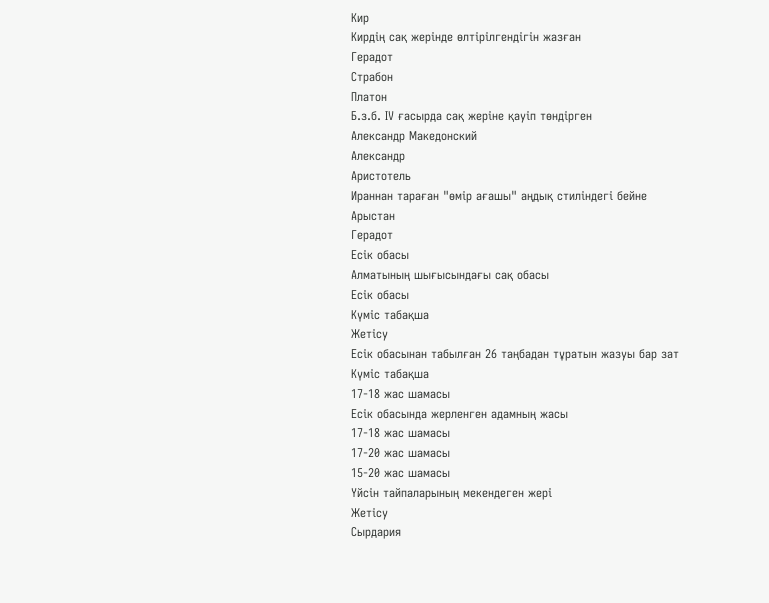Кир
Кирдің сақ жерінде өлтірілгендігін жазған
Герадот
Страбон
Платон
Б.з.б. ІV ғасырда сақ жеріне қауіп төндірген
Александр Македонский
Александр
Аристотель
Ираннан тараған "өмір ағашы" аңдық стиліндегі бейне
Арыстан
Герадот
Есік обасы
Алматының шығысындағы сақ обасы
Есік обасы
Күміс табақша
Жетісу
Есік обасынан табылған 26 таңбадан тұратын жазуы бар зат
Күміс табақша
17-18 жас шамасы
Есік обасында жерленген адамның жасы
17-18 жас шамасы
17-20 жас шамасы
15-20 жас шамасы
Үйсін тайпаларының мекендеген жері
Жетісу
Сырдария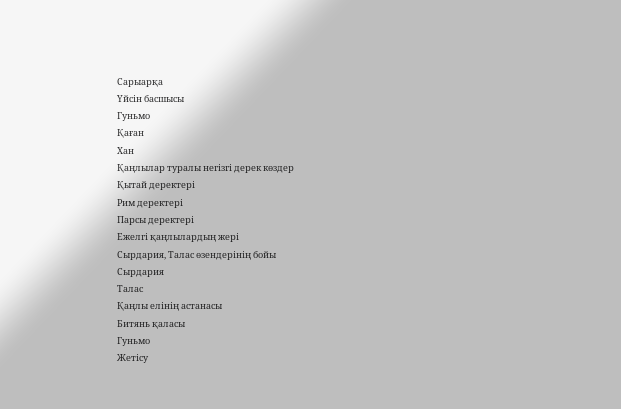Сарыарқа
Үйсін басшысы
Гуньмо
Қаған
Хан
Қаңлылар туралы негізгі дерек көздер
Қытай деректері
Рим деректері
Парсы деректері
Ежелгі қаңлылардың жері
Сырдария, Талас өзендерінің бойы
Сырдария
Талас
Қаңлы елінің астанасы
Битянь қаласы
Гуньмо
Жетісу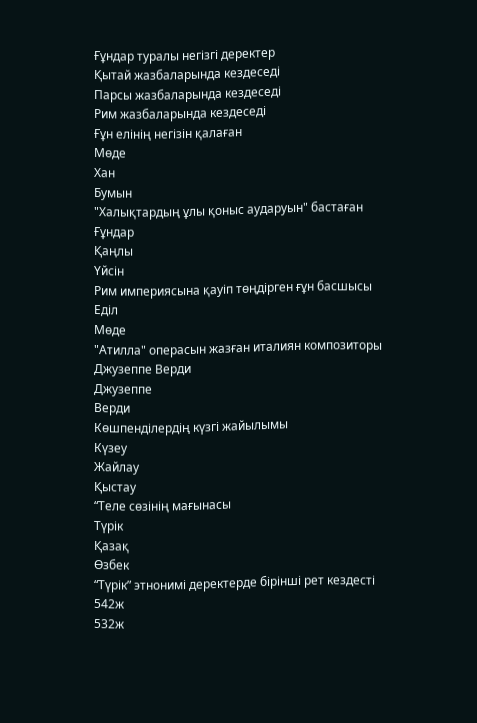Ғұндар туралы негізгі деректер
Қытай жазбаларында кездеседі
Парсы жазбаларында кездеседі
Рим жазбаларында кездеседі
Ғұн елінің негізін қалаған
Мөде
Хан
Бумын
"Халықтардың ұлы қоныс аударуын" бастаған
Ғұндар
Қаңлы
Үйсін
Рим империясына қауіп төңдірген ғұн басшысы
Еділ
Мөде
"Атилла" операсын жазған италиян композиторы
Джузеппе Верди
Джузеппе
Верди
Көшпенділердің күзгі жайылымы
Күзеу
Жайлау
Қыстау
“Теле сөзінің мағынасы
Түрік
Қазақ
Өзбек
“Түрік” этнонимі деректерде бірінші рет кездесті
542ж
532ж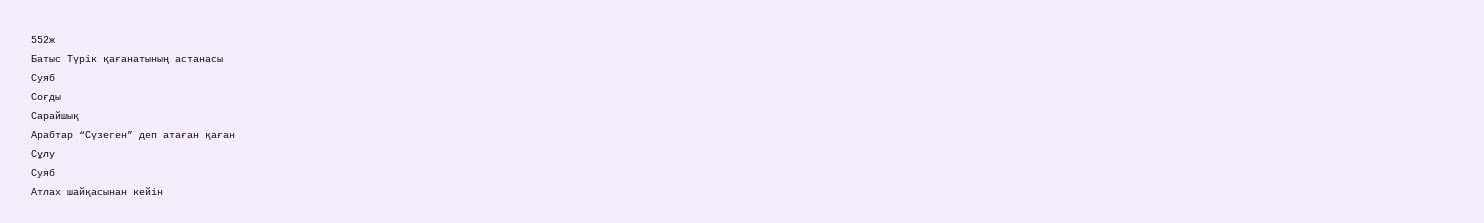552ж
Батыс Түрік қағанатының астанасы
Суяб
Соғды
Сарайшық
Арабтар “Сүзеген” деп атаған қаған
Сұлу
Суяб
Атлах шайқасынан кейін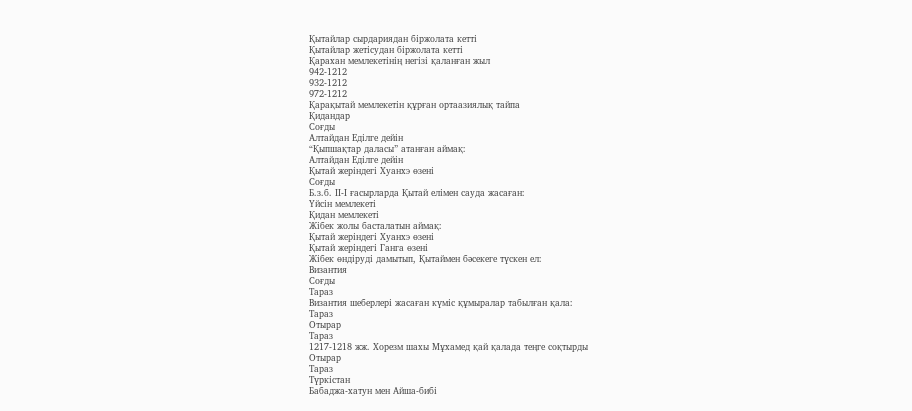Қытайлар сырдариядан біржолата кетті
Қытайлар жетісудан біржолата кетті
Қарахан мемлекетінің негізі қаланған жыл
942-1212
932-1212
972-1212
Қарақытай мемлекетін құрған ортаазиялық тайпа
Қидандар
Соғды
Алтайдан Еділге дейін
“Қыпшақтар даласы” атанған аймақ:
Алтайдан Еділге дейін
Қытай жеріндегі Хуанхэ өзені
Соғды
Б.з.б. ІІ-І ғасырларда Қытай елімен сауда жасаған:
Үйсін мемлекеті
Қидан мемлекеті
Жібек жолы басталатын аймақ:
Қытай жеріндегі Хуанхэ өзені
Қытай жеріндегі Ганга өзені
Жібек өндіруді дамытып, Қытаймен бәсекеге түскен ел:
Византия
Соғды
Тараз
Византия шеберлері жасаған күміс құмыралар табылған қала:
Тараз
Отырар
Тараз
1217-1218 жж. Хорезм шахы Мұхамед қай қалада теңге соқтырды
Отырар
Тараз
Түркістан
Бабаджа-хатун мен Айша-бибі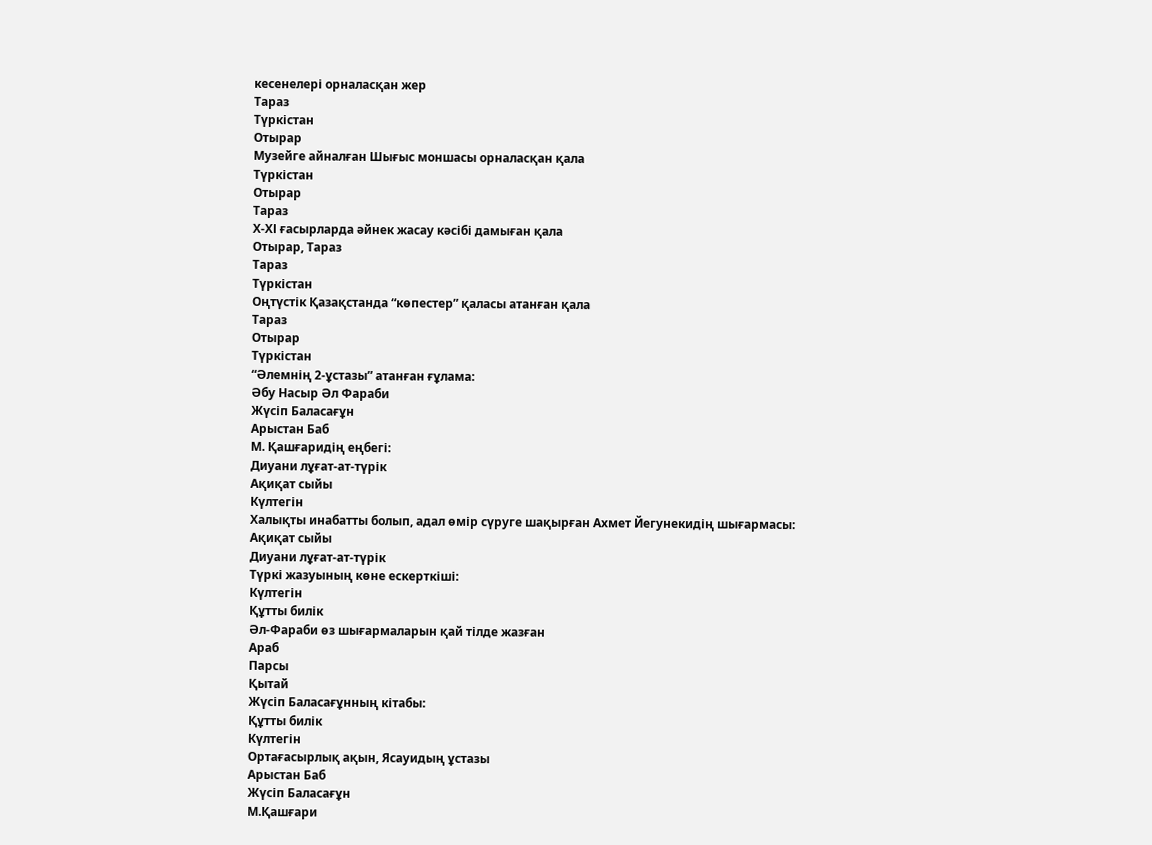кесенелері орналасқан жер
Тараз
Түркістан
Отырар
Музейге айналған Шығыс моншасы орналасқан қала
Түркістан
Отырар
Тараз
Х-ХІ ғасырларда әйнек жасау кәсібі дамыған қала
Отырар, Тараз
Тараз
Түркістан
Оңтүстік Қазақстанда “көпестер” қаласы атанған қала
Тараз
Отырар
Түркістан
“Әлемнің 2-ұстазы” атанған ғұлама:
Әбу Насыр Әл Фараби
Жүсіп Баласағұн
Арыстан Баб
М. Қашғаридің еңбегі:
Диуани лұғат-ат-түрік
Ақиқат сыйы
Күлтегін
Халықты инабатты болып, адал өмір сүруге шақырған Ахмет Йегунекидің шығармасы:
Ақиқат сыйы
Диуани лұғат-ат-түрік
Түркі жазуының көне ескерткіші:
Күлтегін
Құтты билік
Әл-Фараби өз шығармаларын қай тілде жазған
Араб
Парсы
Қытай
Жүсіп Баласағұнның кітабы:
Құтты билік
Күлтегін
Ортағасырлық ақын, Ясауидың ұстазы
Арыстан Баб
Жүсіп Баласағұн
М.Қашғари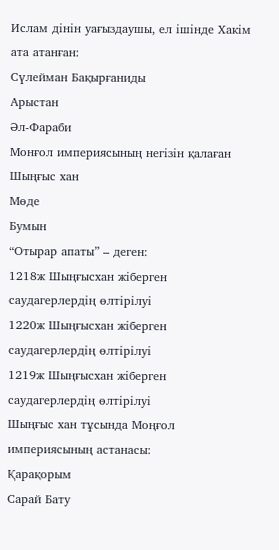Ислам дінін уағыздаушы, ел ішінде Хакім ата атанған:
Сүлейман Бақырғаниды
Арыстан
Әл-Фараби
Монғол империясының негізін қалаған
Шыңғыс хан
Мөде
Бумын
“Отырар апаты” – деген:
1218ж Шыңғысхан жіберген саудагерлердің өлтірілуі
1220ж Шыңғысхан жіберген саудагерлердің өлтірілуі
1219ж Шыңғысхан жіберген саудагерлердің өлтірілуі
Шыңғыс хан тұсында Моңғол империясының астанасы:
Қарақорым
Сарай Бату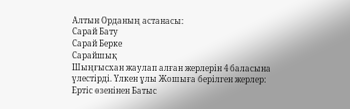Алтын Орданың астанасы:
Сарай Бату
Сарай Берке
Сарайшық
Шыңғысхан жаулап алған жерлерін 4 баласына үлестірді. Үлкен ұлы Жошыға берілген жерлер:
Ертіс өзенінен Батыс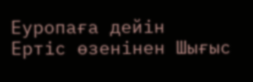Еуропаға дейін
Ертіс өзенінен Шығыс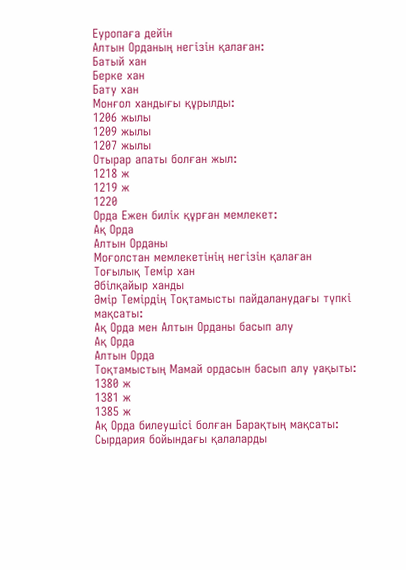Еуропаға дейін
Алтын Орданың негізін қалаған:
Батый хан
Берке хан
Бату хан
Монғол хандығы құрылды:
1206 жылы
1209 жылы
1207 жылы
Отырар апаты болған жыл:
1218 ж
1219 ж
1220
Орда Ежен билік құрған мемлекет:
Ақ Орда
Алтын Орданы
Моғолстан мемлекетінің негізін қалаған
Тоғылық Темір хан
Әбілқайыр ханды
Әмір Темірдің Тоқтамысты пайдаланудағы түпкі мақсаты:
Ақ Орда мен Алтын Орданы басып алу
Ақ Орда
Алтын Орда
Тоқтамыстың Мамай ордасын басып алу уақыты:
1380 ж
1381 ж
1385 ж
Ақ Орда билеушісі болған Барақтың мақсаты:
Сырдария бойындағы қалаларды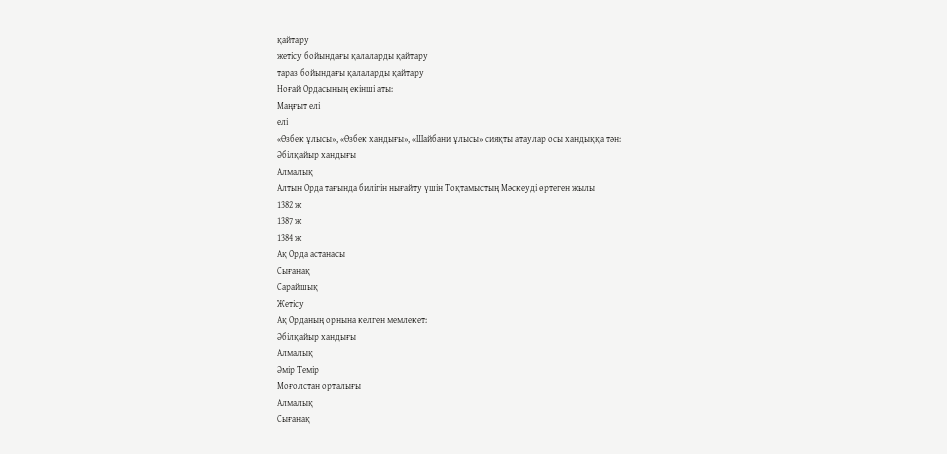қайтару
жетісу бойындағы қалаларды қайтару
тараз бойындағы қалаларды қайтару
Ноғай Ордасының екінші аты:
Маңғыт елі
елі
«Өзбек ұлысы», «Өзбек хандығы», «Шайбани ұлысы» сияқты атаулар осы хандыққа тән:
Әбілқайыр хандығы
Алмалық
Алтын Орда тағында билігін нығайту үшін Тоқтамыстың Мәскеуді өртеген жылы
1382 ж
1387 ж
1384 ж
Ақ Орда астанасы
Сығанақ
Сарайшық
Жетісу
Ақ Орданың орнына келген мемлекет:
Әбілқайыр хандығы
Алмалық
Әмір Темір
Моғолстан орталығы
Алмалық
Сығанақ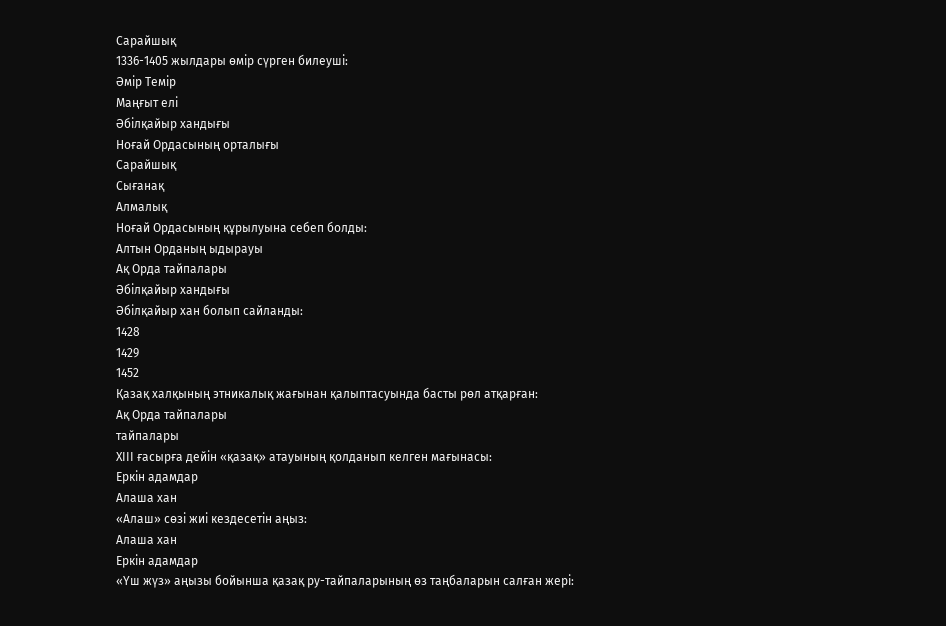Сарайшық
1336-1405 жылдары өмір сүрген билеуші:
Әмір Темір
Маңғыт елі
Әбілқайыр хандығы
Ноғай Ордасының орталығы
Сарайшық
Сығанақ
Алмалық
Ноғай Ордасының құрылуына себеп болды:
Алтын Орданың ыдырауы
Ақ Орда тайпалары
Әбілқайыр хандығы
Әбілқайыр хан болып сайланды:
1428
1429
1452
Қазақ халқының этникалық жағынан қалыптасуында басты рөл атқарған:
Ақ Орда тайпалары
тайпалары
ХІІІ ғасырға дейін «қазақ» атауының қолданып келген мағынасы:
Еркін адамдар
Алаша хан
«Алаш» сөзі жиі кездесетін аңыз:
Алаша хан
Еркін адамдар
«Үш жүз» аңызы бойынша қазақ ру-тайпаларының өз таңбаларын салған жері: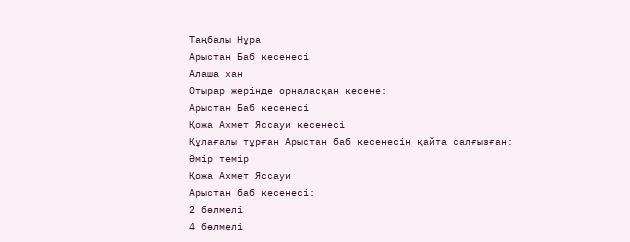Таңбалы Нұра
Арыстан Баб кесенесі
Алаша хан
Отырар жерінде орналасқан кесене:
Арыстан Баб кесенесі
Қожа Ахмет Яссауи кесенесі
Құлағалы тұрған Арыстан баб кесенесін қайта салғызған:
Әмір темір
Қожа Ахмет Яссауи
Арыстан баб кесенесі:
2 бөлмелі
4 бөлмелі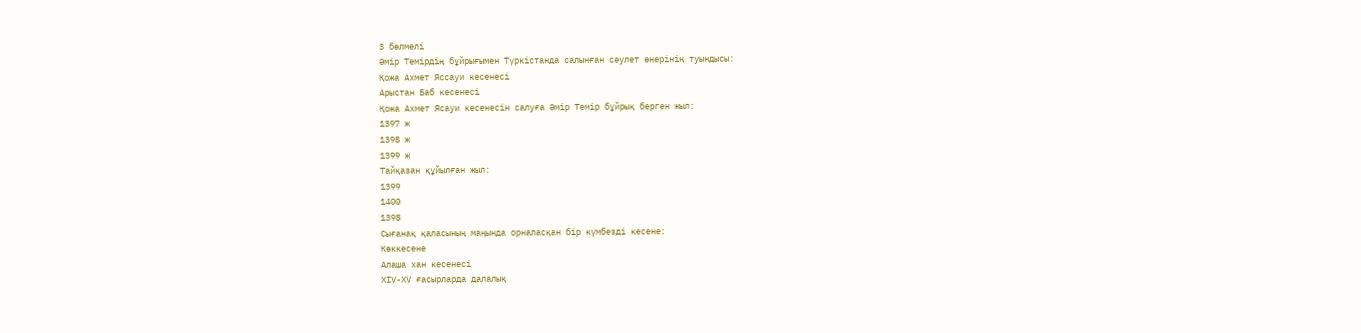3 бөлмелі
Әмір Темірдің бұйрығымен Түркістанда салынған сәулет өнерінің туындысы:
Қожа Ахмет Яссауи кесенесі
Арыстан Баб кесенесі
Қожа Ахмет Ясауи кесенесін салуға Әмір Темір бұйрық берген жыл:
1397 ж
1398 ж
1399 ж
Тайқазан құйылған жыл:
1399
1400
1398
Сығанақ қаласының маңында орналасқан бір күмбезді кесене:
Көккесене
Алаша хан кесенесі
XIV-XV ғасырларда далалық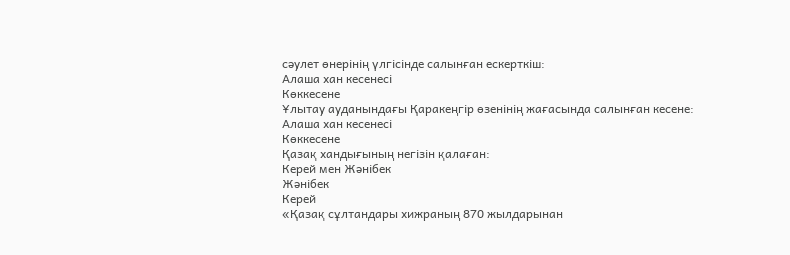сәулет өнерінің үлгісінде салынған ескерткіш:
Алаша хан кесенесі
Көккесене
Ұлытау ауданындағы Қаракеңгір өзенінің жағасында салынған кесене:
Алаша хан кесенесі
Көккесене
Қазақ хандығының негізін қалаған:
Керей мен Жәнібек
Жәнібек
Керей
«Қазақ сұлтандары хижраның 870 жылдарынан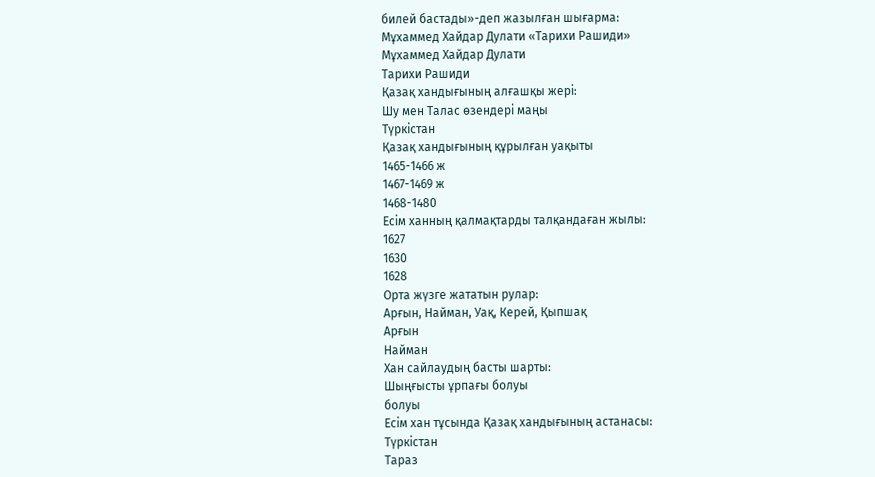билей бастады»-деп жазылған шығарма:
Мұхаммед Хайдар Дулати «Тарихи Рашиди»
Мұхаммед Хайдар Дулати
Тарихи Рашиди
Қазақ хандығының алғашқы жері:
Шу мен Талас өзендері маңы
Түркістан
Қазақ хандығының құрылған уақыты
1465-1466 ж
1467-1469 ж
1468-1480
Есім ханның қалмақтарды талқандаған жылы:
1627
1630
1628
Орта жүзге жататын рулар:
Арғын, Найман, Уақ, Керей, Қыпшақ
Арғын
Найман
Хан сайлаудың басты шарты:
Шыңғысты ұрпағы болуы
болуы
Есім хан тұсында Қазақ хандығының астанасы:
Түркістан
Тараз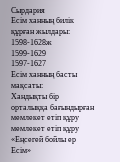Сырдария
Есім ханның билік құрған жылдары:
1598-1628ж
1599-1629
1597-1627
Есім ханның басты мақсаты:
Хандықты бір орталыққа бағындырған мемлекет етіп құру
мемлекет етіп құру
«Еңсегей бойлы ер Есім»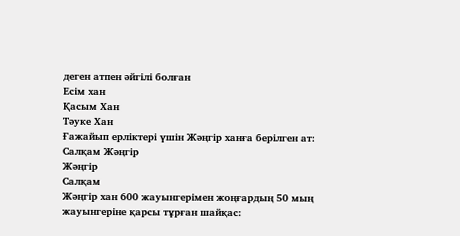деген атпен әйгілі болған
Есім хан
Қасым Хан
Тәуке Хан
Ғажайып ерліктері үшін Жәңгір ханға берілген ат:
Салқам Жәңгір
Жәңгір
Салқам
Жәңгір хан 600 жауынгерімен жоңғардың 50 мың жауынгеріне қарсы тұрған шайқас: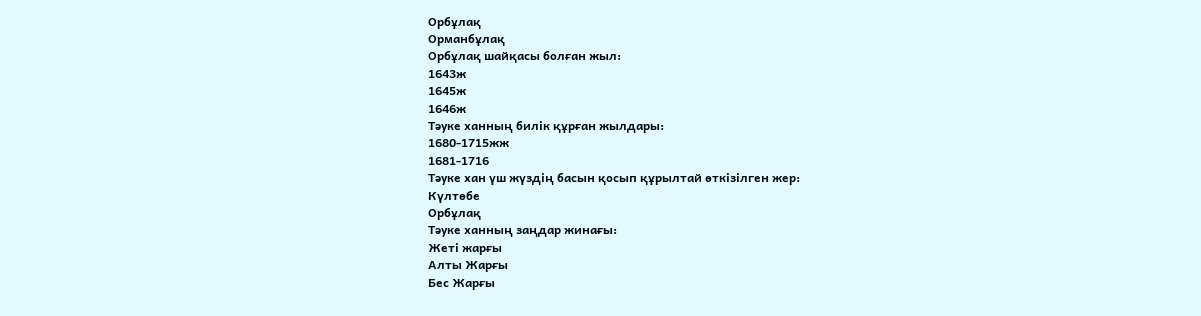Орбұлақ
Орманбұлақ
Орбұлақ шайқасы болған жыл:
1643ж
1645ж
1646ж
Тәуке ханның билік құрған жылдары:
1680-1715жж
1681-1716
Тәуке хан үш жүздің басын қосып құрылтай өткізілген жер:
Күлтөбе
Орбұлақ
Тәуке ханның заңдар жинағы:
Жеті жарғы
Алты Жарғы
Бес Жарғы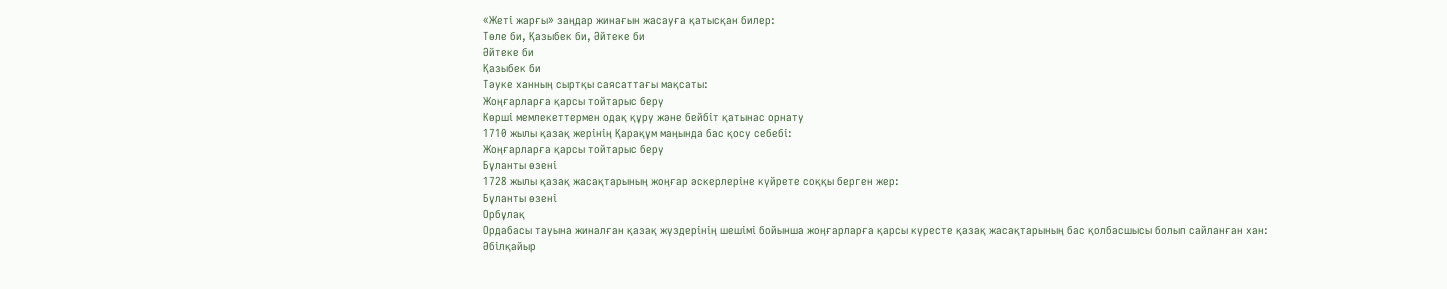«Жеті жарғы» заңдар жинағын жасауға қатысқан билер:
Төле би, Қазыбек би, Әйтеке би
Әйтеке би
Қазыбек би
Тәуке ханның сыртқы саясаттағы мақсаты:
Жоңғарларға қарсы тойтарыс беру
Көрші мемлекеттермен одақ құру және бейбіт қатынас орнату
1710 жылы қазақ жерінің Қарақұм маңында бас қосу себебі:
Жоңғарларға қарсы тойтарыс беру
Бұланты өзені
1728 жылы қазақ жасақтарының жоңғар әскерлеріне күйрете соққы берген жер:
Бұланты өзені
Орбұлақ
Ордабасы тауына жиналған қазақ жүздерінің шешімі бойынша жоңғарларға қарсы күресте қазақ жасақтарының бас қолбасшысы болып сайланған хан:
Әбілқайыр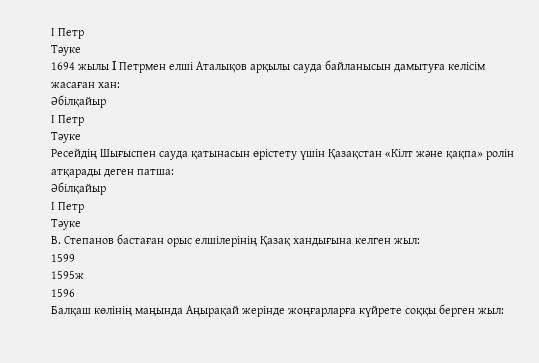І Петр
Тәуке
1694 жылы I Петрмен елші Аталықов арқылы сауда байланысын дамытуға келісім жасаған хан:
Әбілқайыр
І Петр
Тәуке
Ресейдің Шығыспен сауда қатынасын өрістету үшін Қазақстан «Кілт және қақпа» ролін атқарады деген патша:
Әбілқайыр
І Петр
Тәуке
В. Степанов бастаған орыс елшілерінің Қазақ хандығына келген жыл:
1599
1595ж
1596
Балқаш көлінің маңында Аңырақай жерінде жоңғарларға күйрете соққы берген жыл: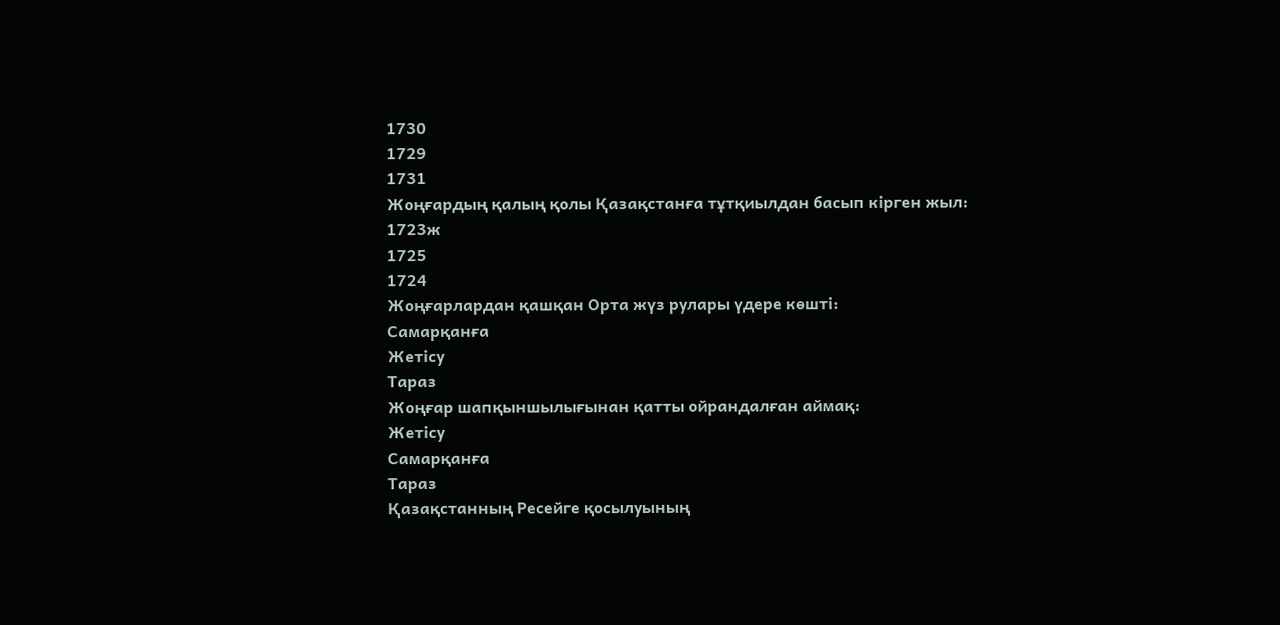1730
1729
1731
Жоңғардың қалың қолы Қазақстанға тұтқиылдан басып кірген жыл:
1723ж
1725
1724
Жоңғарлардан қашқан Орта жүз рулары үдере көшті:
Самарқанға
Жетісу
Тараз
Жоңғар шапқыншылығынан қатты ойрандалған аймақ:
Жетісу
Самарқанға
Тараз
Қазақстанның Ресейге қосылуының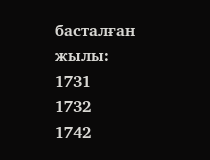басталған жылы:
1731
1732
1742